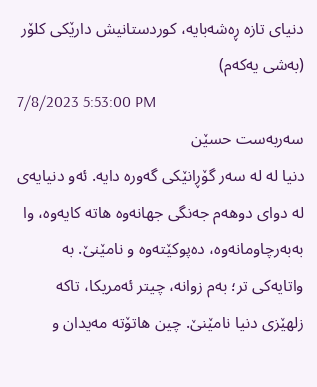دنیای تازە ڕەشەبایە، کوردستانیش دارێکی کلۆر (بەشی یەكەم)
7/8/2023 5:53:00 PM
سەربەست حسێن
دنیا لە لە سەر گۆڕانێکی گەورە دایە. ئەو دنیایەی لە دوای دوهەم جەنگی جهانەوە هاتە کایەوە، وا بەبەرچاومانەوە، دەپوکێتەوە و نامێنێ. بە واتایەکی تر؛ بەم زوانە، چیتر ئەمریکا، تاکە زلهێزی دنیا نامێنێ. چین هاتۆتە مەیدان و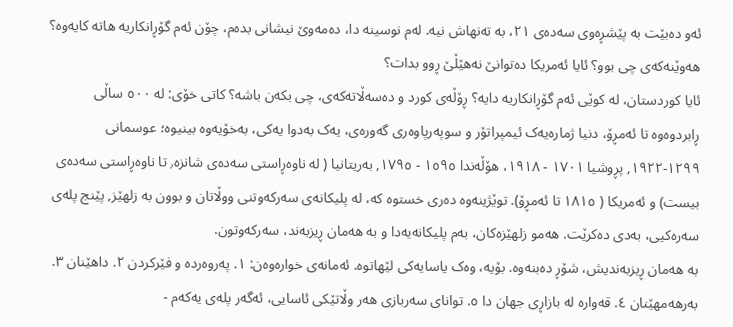ئەو دەبێت بە پێشڕەوی سەدەی ٢١، بە تەنهاش نیە. لەم نوسینە دا، دەمەوێ نیشانی بدەم، چۆن ئەم گۆڕانکاریە هاتە کایەوە؟ هەوێنەکەی چی بوو؟ ئایا ئەمریکا دەتوانێ نەهێڵێ ڕوو بدات؟
ئایا کوردستان، لە کوێی ئەم گۆڕانکاریە دایە؟ ڕۆڵەی کورد و دەسەڵاتەکەی، چی بکەن باشە؟ کاتی خۆی: لە ٥٠٠ ساڵی ڕابردوەوە تا ئەمڕۆ، دنیا ژمارەیەک ئیمپراتۆر و سوپەرپاوەری گەورەی، یەک بەدوا یەکی، بەخۆیەوە بینیوە؛ عوسمانی ١٢٩٩-١٩٢٢, پڕوشیا ١٧٠١ - ١٩١٨، هۆڵەندا ١٥٩٥ - ١٧٩٥, بەریتانیا ( لە ناوەڕاستی سەدەی شانزە٫ تا ناوەڕاستی سەدەی بیست) و ئەمریکا ( ١٨١٥ تا ئەمڕۆ). توێژینەوە دەری خستوە کە، لە پلیکانەی سەرکەوتنی ووڵاتان و بوون بە زلهێز, پێنج پلەی سەرەکیی، بەدی دەکرێت. هەمو زلهێزەکان، بەم پلیکانەیەدا و بە هەمان ڕیزبەند، سەرکەوتون.
بە هەمان ڕیزبەندیش، شۆڕ دەبنەوە. بۆیە، وەک یاسایەکی لێهاتوە. ئەمانەی خوارەوەن: ١. پەروەردە و فێرکردن ٢. داهێنان ٣. بەرهەمهێنان ٤. قەوارە لە بازاڕی جهان دا ٥. توانای سەربازی هەر وڵاتێکی ئاسایی، ئەگەر پلەی یەکەم -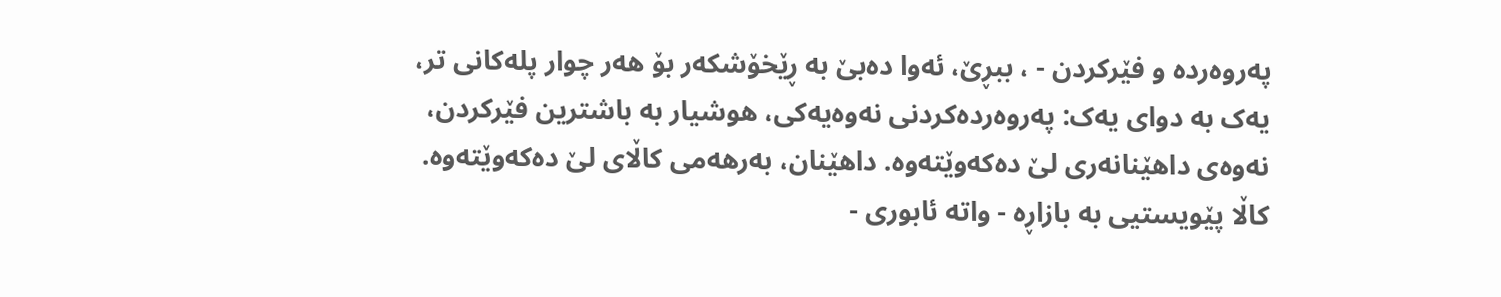پەروەردە و فێرکردن - ، ببڕێ، ئەوا دەبێ بە ڕێخۆشکەر بۆ هەر چوار پلەکانی تر، یەک بە دوای یەک: پەروەردەکردنی نەوەیەکی، هوشیار بە باشترین فێرکردن، نەوەی داهێنانەری لێ دەکەوێتەوە. داهێنان، بەرهەمی کاڵای لێ دەکەوێتەوە.
کاڵا پێویستیی بە بازاڕە - واتە ئابوری -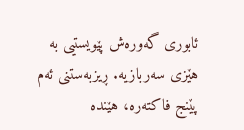ئابوری گەورەش پێویستیی بە هێزی سەربازیە. ڕیزبەستنی ئەم پێنج فاکتەرە، هێندە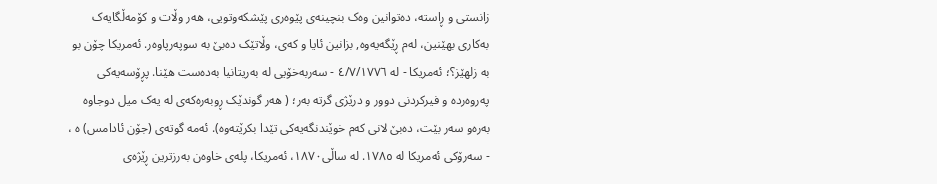زانستی و ڕاستە، دەتوانین وەک بنچینەی پێوەری پێشکەوتویی، هەر وڵات و کۆمەڵگایەک بەکاری بهێنین، لەم ڕێگەیەوە, بزانین ئایا و کەی، وڵاتێک دەبێ بە سوپەرپاوەر. ئەمریکا چۆن بو بە زلهێز؟؛ ئەمریکا - لە ٤/٧/١٧٧٦ - سەربەخۆیی لە بەریتانیا بەدەست هێنا. پڕۆسەیەکی پەروەردە و فیرکردنی دوور و درێژی گرتە بەر؛ ( هەر گوندێک ڕوبەرەکەی لە یەک میل دوجاوە بەرەو سەر بێت، دەبێ لانی کەم خوێندنگەیەکی تێدا بکرێتەوە). ئەمە گوتەی (جۆن ئادامس) ە ، - سەرۆکی ئەمریکا لە ١٧٨٥. لە ساڵی١٨٧٠، ئەمریکا، پلەی خاوەن بەرزترین ڕێژەی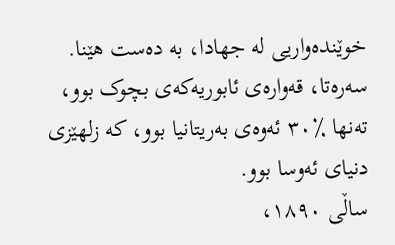خوێندەواریی لە جهادا، بە دەست هێنا. سەرەتا، قەوارەی ئابوریەکەی بچوک بوو، تەنها ٪٣٠ ئەوەی بەریتانیا بوو، کە زلهێزی دنیای ئەوسا بوو.
ساڵی ١٨٩٠،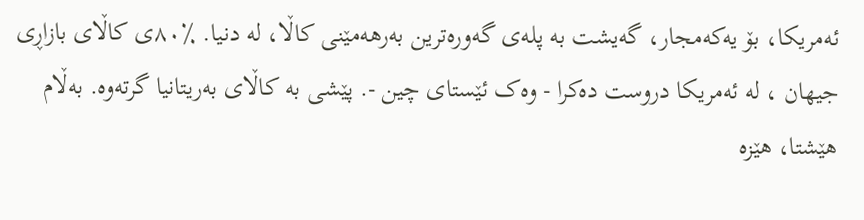ئەمریکا، بۆ یەکەمجار، گەیشت بە پلەی گەورەترین بەرهەمێنی کاڵا، لە دنیا. ٪٨٠ی کاڵای بازاڕی جیهان ، لە ئەمریکا دروست دەکرا - وەک ئێستای چین -. پێشی بە کاڵای بەریتانیا گرتەوە. بەڵام هێشتا، هێزە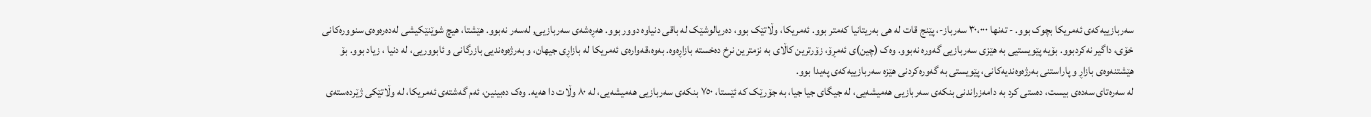سەربازییەکەی ئەمریکا بچوک بوو. - تەنها ٣٠،٠٠٠ سەرباز-، پێنج قات لە هی بەریتانیا کەمتر بوو. ئەمریکا، وڵاتێک بوو، دەریالوشێک لە باقی دنیاوە دوور بوو. هەڕەشەی سەربازیی, لەسەر نەبوو. هێشتا، هیچ شوێنێکیشی لەدەرەوەی سنوورەکانی خۆی، داگیر نەکردبوو. بۆیە پێویستیی بە هێزی سەربازیی گەورە نەبوو. وەک (چین)ی ئەمڕۆ، زۆرترین کاڵای بە نزمترین نرخ دەخستە بازاڕەوە. بەوە،قەوارەی ئەمریکا لە بازاڕی جیهان، و بەرژەوەندیی بازرگانی و ئابووریی، لە دنیا ، زیاد بوو. بۆ هێشتنەوەی بازاڕ و پاراستنی بەرژەوەندیەکانی، پێویستی بە گەورەکردنی هێزە سەربازییەکەی پەیدا بوو.
لە سەرەتای سەدەی بیست، دەستی کرد بە دامەزراندنی بنکەی سەربازیی هەمیشەیی، لە جیگای جیا جیا، بە جۆرێک کە ئێستا، ٧٥٠ بنکەی سەربازیی هەمیشەیی، لە ٨٠ وڵات دا هەیە. وەک دەبینین، ئەم گەشتەی ئەمریکا، لە وڵاتێکی ژێردەستەی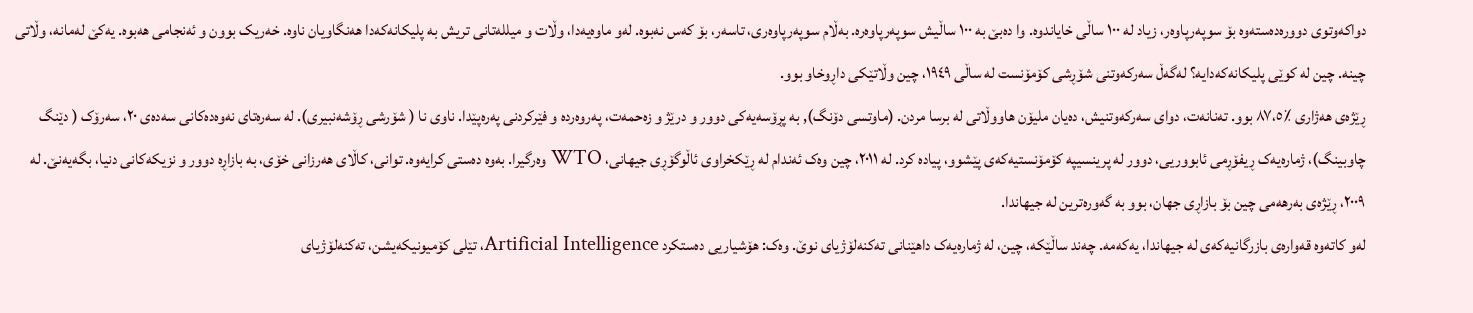دواکەوتوی دوورەدەستەوە بۆ سوپەرپاوەر، زیاد لە ١٠٠ ساڵی خایاندوە. وا دەبێ بە ١٠٠ ساڵیش سوپەرپاوەرە. بەڵام سوپەرپاوەری، تاسەر، بۆ کەس نەبوە. لەو ماوەیەدا، وڵات و میللەتانی تریش بە پلیکانەکەدا هەنگاویان ناوە. خەریک بوون و ئەنجامی هەبوە. یەکێ لەمانە، وڵاتی چینە. چین لە کوێی پلیکانەکەدایە؟ لەگەڵ سەرکەوتنی شۆڕشی کۆمۆنست لە ساڵی ١٩٤٩، چین وڵاتێکی داڕوخاو بوو.
ڕێژەی هەژاری ٪٨٧،٥ بوو. تەنانەت، دوای سەرکەوتنیش، دەیان ملیۆن هاووڵاتی لە برسا مردن. (ماوتسی دۆنگ), بە پڕۆسەیەکی دوور و درێژ و زەحمەت، پەروەردە و فێرکردنی پەرەپێدا. ناوی نا ( شۆرشی ڕۆشەنبیری). لە سەرەتای نەوەدەکانی سەدەی ٢٠، سەرۆک ( دێنگ چاوبینگ)، ژمارەیەک ڕیفۆڕمی ئابووریی، دوور لە پرینسیپە کۆمۆنستیەکەی پێشوو، پیادە کرد. لە ٢٠١١، چین وەک ئەندام لە ڕێکخراوی ئاڵوگۆڕی جیهانی، WTO وەرگیرا. بەوە دەستی کرایەوە. توانی، کاڵای هەرزانی خۆی، بە بازاڕە دوور و نزیکەکانی دنیا، بگەیەنێ. لە ٢٠٠٩، ڕێژەی بەرهەمی چین بۆ بازاڕی جهان، بوو بە گەورەترین لە جیهاندا.
لەو کاتەوە قەوارەی بازرگانیەکەی لە جیهاندا، یەکەمە. چەند ساڵێکە، چین، لە ژمارەیەک داهێنانی تەکنەلۆژیای نوێ. وەک: هۆشیاریی دەستکرد Artificial Intelligence، تێلی کۆمیونیکەیشن، تەکنەلۆژیای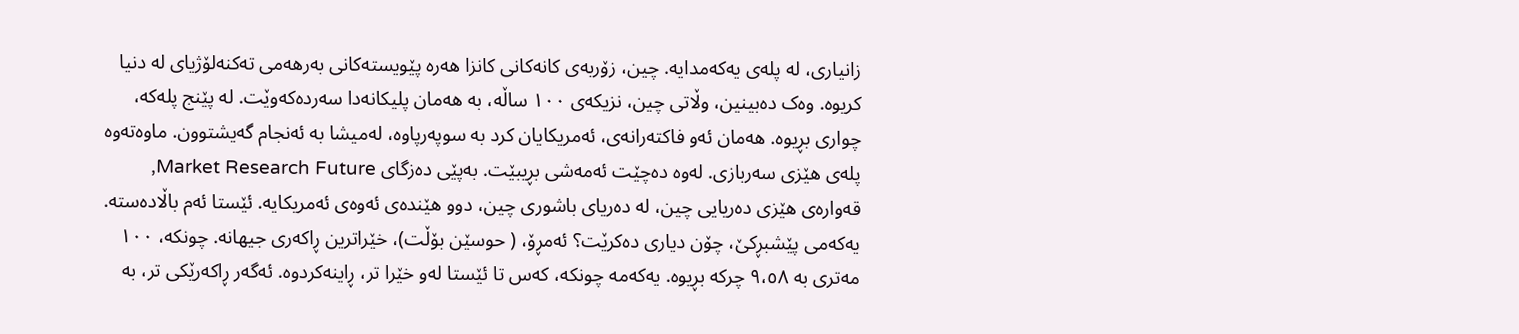زانیاری، لە پلەی یەکەمدایە. چین، زۆربەی کانەکانی کانزا هەرە پێویستەکانی بەرهەمی تەکنەلۆژیای لە دنیا کریوە. وەک دەبینین، وڵاتی چین، نزیکەی ١٠٠ ساڵە، بە هەمان پلیکانەدا سەردەکەوێت. لە پێنج پلەکە، چواری بڕیوە. هەمان ئەو فاکتەرانەی، ئەمریکایان کرد بە سوپەرپاوە، لەمیشا بە ئەنجام گەیشتوون. ماوەتەوە پلەی هێزی سەربازی. لەوە دەچێت ئەمەشی بڕیبێت. بەپێی دەزگای Market Research Future, قەوارەی هێزی دەریایی چین، لە دەریای باشوری چین، دوو هێندەی ئەوەی ئەمریکایە. ئێستا ئەم باڵادەستە.
یەکەمی پێشبڕکێ، چۆن دیاری دەکرێت؟ ئەمڕۆ، ( حوسێن بۆڵت)، خێراترین ڕاکەری جیهانە. چونکە، ١٠٠ مەتری بە ٩،٥٨ چرکە بڕیوە. یەکەمە چونکە، کەس تا ئێستا لەو خێرا تر، ڕاینەکردوە. ئەگەر ڕاکەرێکی تر، بە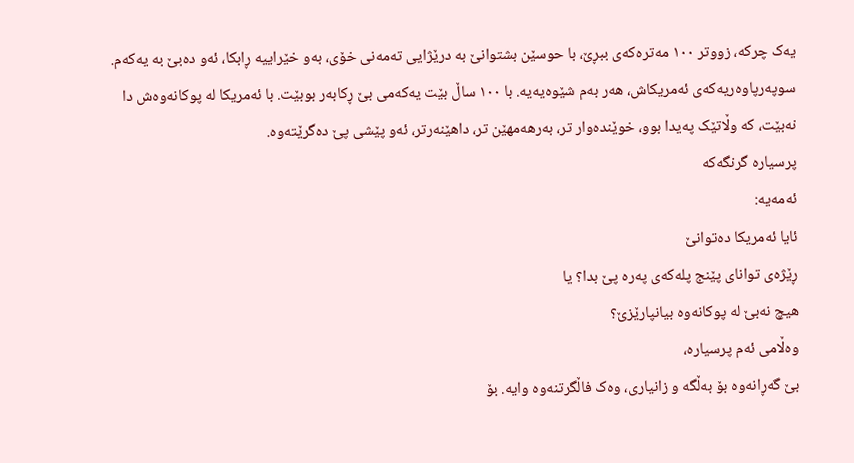یەک چرکە، زووتر ١٠٠ مەترەکەی ببڕێ، با حوسێن بشتوانێ بە درێژایی تەمەنی خۆی، بەو خێراییە ڕابکا، ئەو دەبێ بە یەکەم. سوپەرپاوەریەکەی ئەمریکاش، هەر بەم شێوەیەیە. با ١٠٠ ساڵ بێت یەکەمی بێ ڕکابەر بوبێت. با ئەمریکا لە پوکانەوەش دا نەبێت، کە وڵاتێک پەیدا بوو، خوێندەوار تر، بەرهەمهێن تر، داهێنەرتر، ئەو پێشی پێ دەگرێتەوە.
پرسیارە گرنگەکە
ئەمەیە:
ئایا ئەمریکا دەتوانێ
ڕێژەی توانای پێنج پلەکەی پەرە پێ بدا؟ یا
هیچ نەبێ لە پوکانەوە بیانپارێزێ؟
وەڵامی ئەم پرسیارە،
بێ گەڕانەوە بۆ بەڵگە و زانیاری، وەک فاڵگرتنەوە وایە. بۆ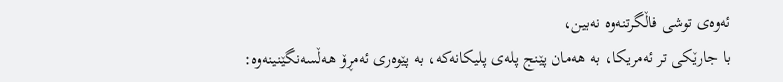ئەوەی توشی فاڵگرتنەوە نەبین،
با جارێکی تر ئەمریکا، بە هەمان پێنج پلەی پلیکانەکە، بە پێوەری ئەمڕۆ هەڵسەنگێنینەوە: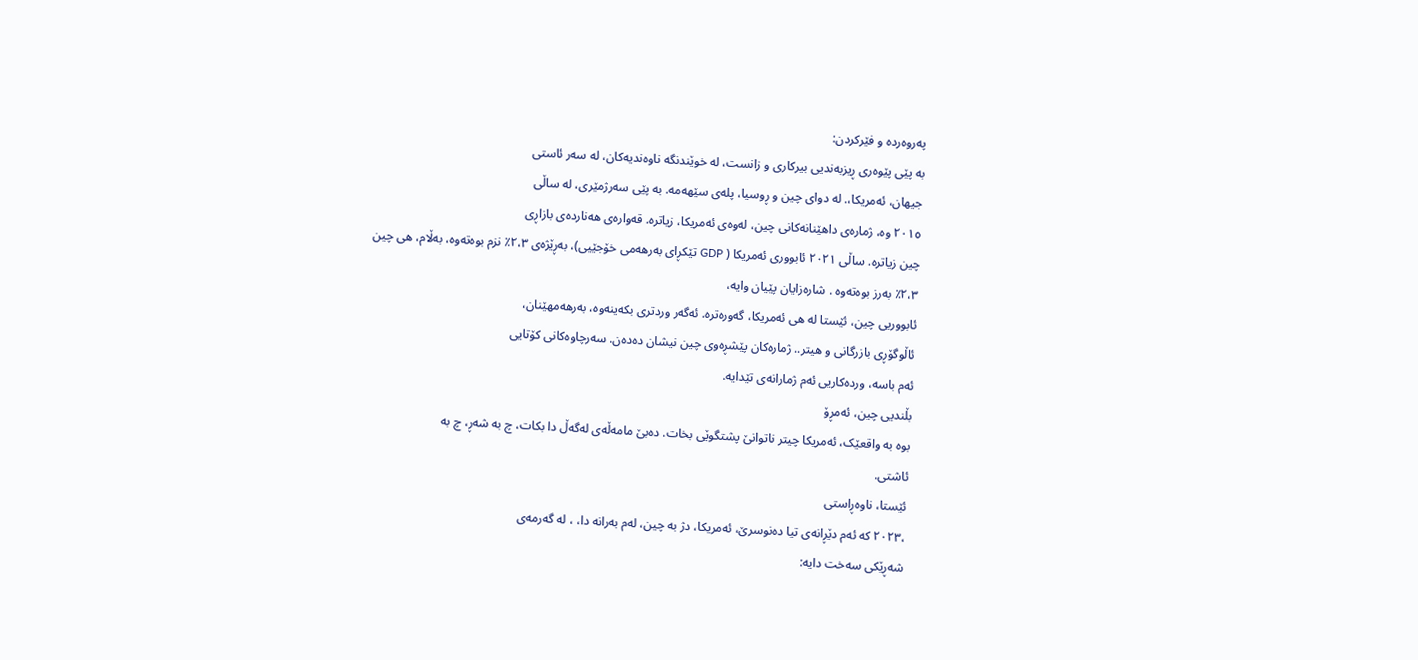پەروەردە و فێرکردن:
بە پێی پێوەری ڕیزبەندیی بیرکاری و زانست، لە خوێندنگە ناوەندیەکان، لە سەر ئاستی
جیهان، ئەمریکا،. لە دوای چین و ڕوسیا، پلەی سێهەمە. بە پێی سەرژمێری، لە ساڵی
٢٠١٥ وە، ژمارەی داهێنانەکانی چین، لەوەی ئەمریکا، زیاترە. قەوارەی هەناردەی بازاڕی
چین زیاترە. ساڵی ٢٠٢١ ئابووری ئەمریکا ( GDP تێکڕای بەرهەمی خۆجێیی)، بەڕێژەی ٢،٣٪ نزم بوەتەوە، بەڵام، هی چین
٢،٣٪ بەرز بوەتەوە . شارەزایان پێیان وایە،
ئابووریی چین، ئێستا لە هی ئەمریکا، گەورەترە. ئەگەر وردتری بکەینەوە، بەرهەمهێنان،
ئاڵوگۆڕی بازرگانی و هیتر.. ژمارەکان پێشڕەوی چین نیشان دەدەن. سەرچاوەکانی کۆتایی
ئەم باسە، وردەکاریی ئەم ژمارانەی تێدایە.
بڵندیی چین، ئەمڕۆ
بوە بە واقعێک، ئەمریکا چیتر ناتوانێ پشتگوێی بخات. دەبێ مامەڵەی لەگەڵ دا بکات، چ بە شەڕ، چ بە
ئاشتی.
ئێستا، ناوەڕاستی
،٢٠٢٣ کە ئەم دێڕانەی تیا دەنوسرێ، ئەمریکا، دژ بە چین، لەم بەرانە دا، ، لە گەرمەی
شەڕێکی سەخت دایە: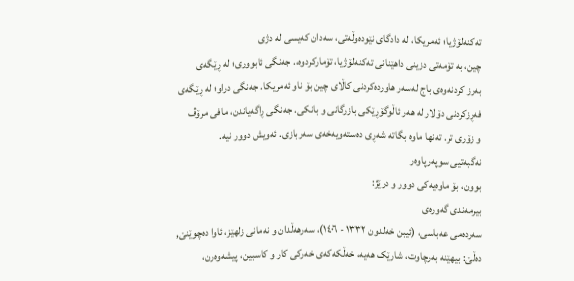تەکنەلۆژیا؛ ئەمریکا، لە دادگای نێودەوڵەتی، سەدان کەیسی لە دژی
چین، بە تۆمەتی دزینی داهێنانی تەکنەلۆژیا، تۆمارکردوە،. جەنگی ئابووری؛ لە ڕێگەی
بەرز کردنەوەی باج لەسەر هاوردەکردنی کاڵای چین بۆ ناو ئەمریکا. جەنگی دراو؛ لە ڕێگەی
فەڕزکردنی دۆلار لە هەر ئاڵوگۆڕێکی بازرگانی و بانکی. جەنگی ڕاگەیاندن، مافی مرۆڤ
و زۆری تر. تەنها ماوە بگاتە شەڕی دەستەویەخەی سەربازی. ئەویش دوور نیە.
نەگبەتیی سوپەرپاوەر
بوون، بۆ ماوەیەکی دوور و درێژ:
بیرمەندی گەورەی
سەردەمی عەباسی، (ئیبن خەلدون ١٣٣٢ - ١٤٠٦)، سەرهەڵدان و نەمانی زلهێز، ئاوا دەچوێنێ,
دەڵێ: بیهێنە بەرچاوت، شارێک هەیە، خەڵکەکەی خەرکی کار و کاسبین، پیشەوەرن،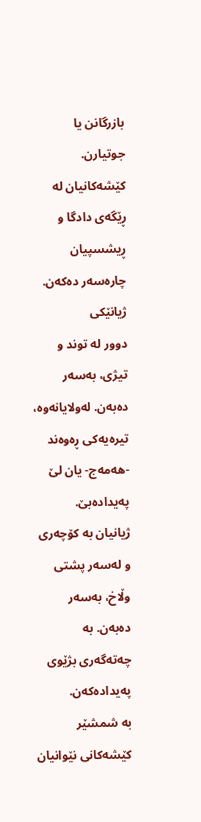بازرگانن یا جوتیارن. کێشەکانیان لە ڕێگەی دادگا و ڕیشسپیان چارەسەر دەکەن. ژیانێکی
دوور لە توند و تیژی، بەسەر دەبەن. لەولایانەوە، تیرەیەکی ڕەوەند -هەمەج- یان لێ پەیدادەبێ.
ژیانیان بە کۆچەری و لەسەر پشتی وڵاخ، بەسەر دەبەن. بە چەتەگەری بژێوی پەیدادەکەن.
بە شمشێر کێشەکانی نێوانیان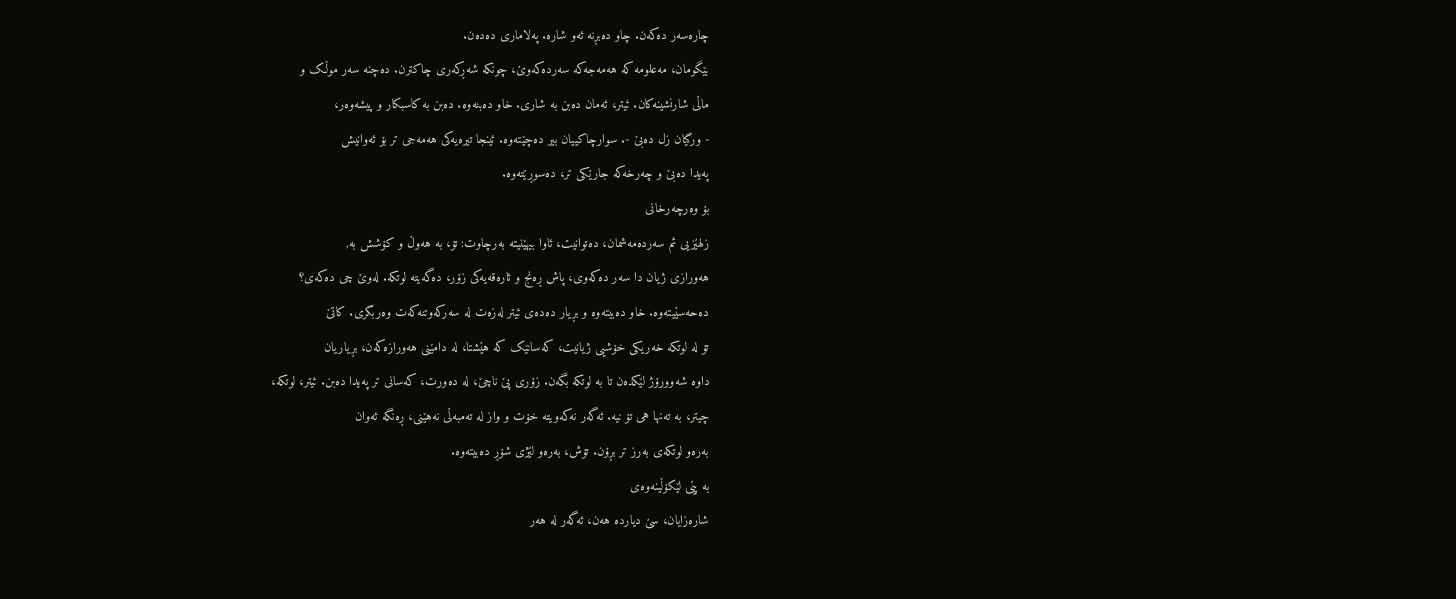چارەسەر دەکەن. چاو دەبڕنە ئەو شارە. پەلاماری دەدەن.
بێگومان، مەعلومە کە هەمەجەکە سەردەکەوێ، چونکە شەڕکەری چاکترن. دەچنە سەر موڵک و
ماڵی شارنشینەکان. ئیتر، ئەمان دەبن بە شاری. خاو دەبنەوە. دەبن بە کاسبکار و پیشەوەر،
- ورگیان زل دەبێ -. سوارچاکییان بیر دەچێتەوە. ئینجا تیرەیەکی هەمەجی تر بۆ ئەوانیش
پەیدا دەبێ و چەرخەکە جارێکی تر، دەسوڕێتەوە.
بۆ وەرچەرخانی
زلهێزیی ئم سەردەمەشمان، دەتوانیت، ئاوا بیهێنیتە بەرچاوت: تۆ، بە هەوڵ و کۆشش بە,
هەورازی ژیان دا سەر دەکەوی، پاش ڕەنج و ئارەقەیەکی زۆر، دەگەیتە لوتکە. لەوێ چی دەکەی؟
دەحەسێیتەوە. خاو دەبیتەوە و بڕیار دەدەی ئیتر لەزەت لە سەرکەوتنەکەت وەربگری. کاتێ
تۆ لە لوتکە خەریکی خۆشیی ژیانیت، کەسانێک کە هێشتا، لە دامێنی هەورازەکەن، بڕیاریان
داوە شەوورۆژ لێکدەن تا بە لوتکە بگەن. زۆری پێ ناچێ، لە دەورت، کەسانی تر پەیدا دەبن. ئیتر، لوتکە،
چیتر، بە تەنها هی تۆ نیە. ئەگەر نەکەویتە خۆت و واز لە تەمبەڵی نەهێنی، ڕەنگە ئەوان
بەرەو لوتکەی بەرز تر بڕۆن. تۆش، بەرەو لێژی شۆڕ دەبیتەوە.
بە پێی لێکۆڵینەوەی
شارەزایان، سێ دیاردە هەن، ئەگەر لە هەر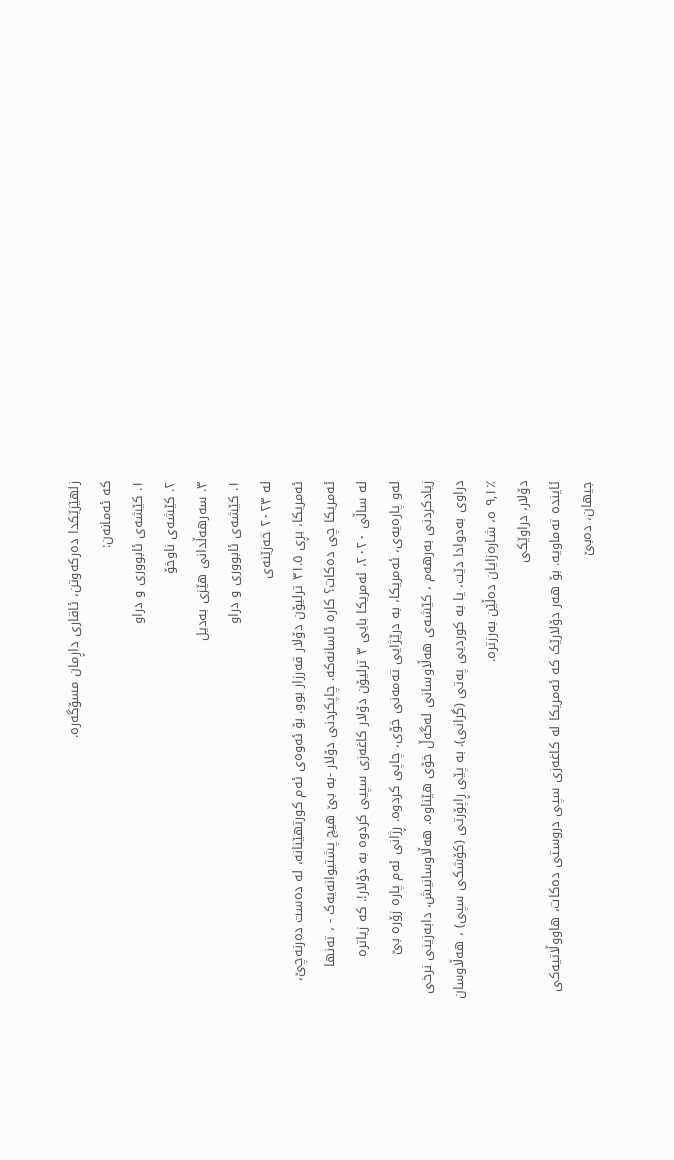زلهێزێکدا دەرکەوتن، ئاقاری داڕمان مسۆگەرە.
کە ئەمانەن:
١. کێشەی ئابووری و دراو
٢. کێشەی ناوخۆ
٣. سەرهەڵدانی هێزی بەدیل
١. کێشەی ئابووری و دراو
لە ٢٠٢٣ خەزێنەی
ئەمریکا، بڕی ٣١.٥ ترلیۆن دۆلار قەرزار بوو. بۆ ئەوەی ئەم کورتهێنانە، لە دەست دەرنەچێ،
ئەمریکا چی دەکات؟ کارە ئاسانەکە. چاپکردنی دۆلار -بە بێ هیچ پشتیوانەیەک - ، تەنها
لە ساڵی ٢٠٢٠، ئەمریکا بایی ٣ ترلیۆن دۆلار کاغەزی سپیی کردوە بە دۆلار!. کە زیاترە
لەو پارەیەی، ئەمریکا، بە درێژایی تەمەنی خۆی، چاپی کردوە. ڕژانی ئەم پارە زۆرە بێ
زیادکردنی بەرهەم ، کێشەی هەڵاوسانی لەگەڵ خۆی هێناوە. هەڵاوسانیش، دابەزینی نرخی
دراوى بەدوادا دێت، یا بە کوردیی پەتی (گرانی). بە پێی ڕاپۆرتی (کۆشکی سپی) ، هەڵاوسان
٪٩,١ ە، شارەزایان دەڵێن بەرزترە.
دۆلار، دراوێکی
ئایندە تەماویە. بۆ هەر دۆلارێک کە ئەمریکا لە کاغەزی سپی دروستی دەکات، هاووڵاتیەکی
جیهان، دەبێ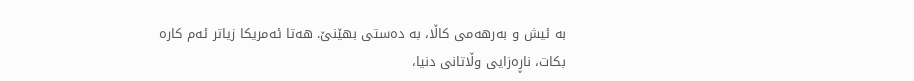بە ئیش و بەرهەمی کاڵا، بە دەستی بهێنێ. هەتا ئەمریکا زیاتر ئەم کارە
بکات، ناڕەزایی وڵاتانی دنیا،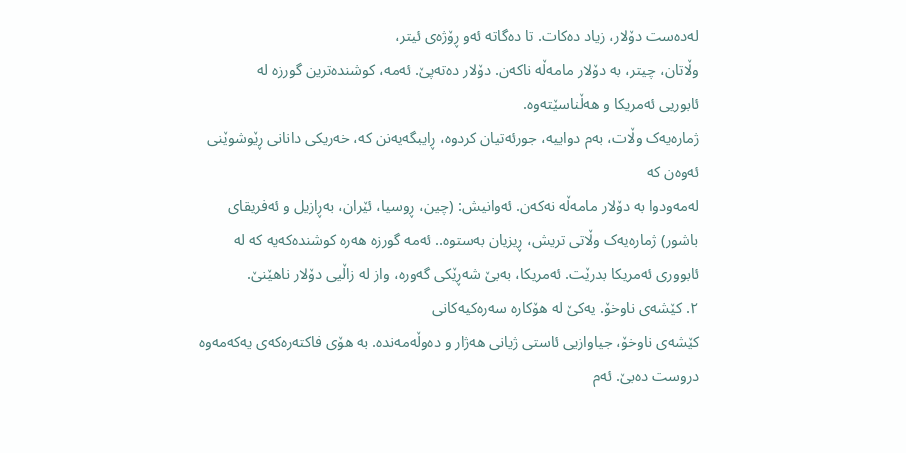لەدەست دۆلار، زیاد دەکات. تا دەگاتە ئەو ڕۆژەی ئیتر،
وڵاتان، چیتر، بە دۆلار مامەڵە ناکەن. دۆلار دەتەپێ. ئەمە، کوشندەترین گورزە لە
ئابوریی ئەمریکا و هەڵناسێتەوە.
ژمارەیەک وڵات، بەم دواییە، جورئەتیان کردوە، ڕایبگەیەنن کە، خەریکی دانانی ڕێوشوێنی ئەوەن کە
لەمەودوا بە دۆلار مامەڵە نەکەن. ئەوانیش: (چین، ڕوسیا، ئێران، بەڕازیل و ئەفریقای
باشور) ژمارەیەک وڵاتی تریش، ڕیزیان بەستوە.. ئەمە گورزە هەرە کوشندەکەیە کە لە
ئابووری ئەمریکا بدرێت. ئەمریکا، بەبێ شەڕێکی گەورە، واز لە زاڵیی دۆلار ناهێنێ.
٢. کێشەی ناوخۆ. یەکێ لە هۆکارە سەرەکیەکانی
کێشەی ناوخۆ، جیاوازیی ئاستی ژیانی هەژار و دەوڵەمەندە. بە هۆی فاکتەرەکەی یەکەمەوە
دروست دەبێ. ئەم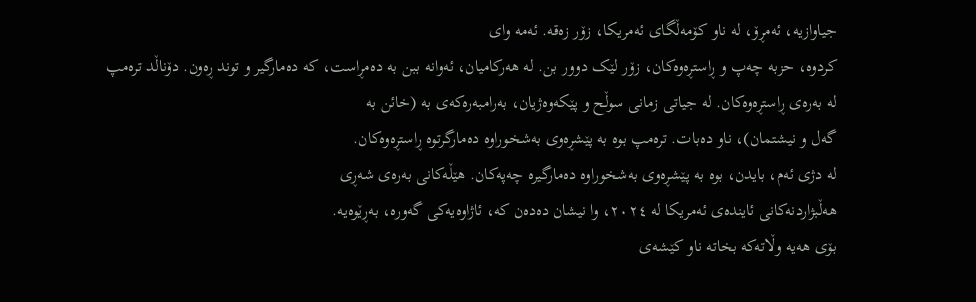جیاوازیە، ئەمڕۆ، لە ناو کۆمەڵگای ئەمریکا، زۆر زەقە. ئەمە وای
کردوە، حزبە چەپ و ڕاستڕەوەکان، زۆر لێک دوور بن. لە هەرکامیان، ئەوانە ببن بە دەمڕاست، کە دەمارگیر و توند ڕەون. دۆناڵد ترەمپ
لە بەرەی ڕاستڕەوەکان. لە جیاتی زمانی سوڵح و پێکەوەژیان، بەرامبەرەکەی بە (خائن بە
گەل و نیشتمان)، ناو دەبات. ترەمپ بوە بە پێشڕەوی بەشخوراوە دەمارگرتوە ڕاستڕەوەکان.
لە دژی ئەم، بایدن، بوە بە پێشڕەوی بەشخوراوە دەمارگیرە چەپەکان. هێڵەکانی بەرەی شەڕی
هەڵبژاردنەکانی ئایندەی ئەمریکا لە ٢٠٢٤، وا نیشان دەدەن کە، ئاژاوەیەکی گەورە، بەڕێوەیە.
بۆی هەیە وڵاتەکە بخاتە ناو کێشەی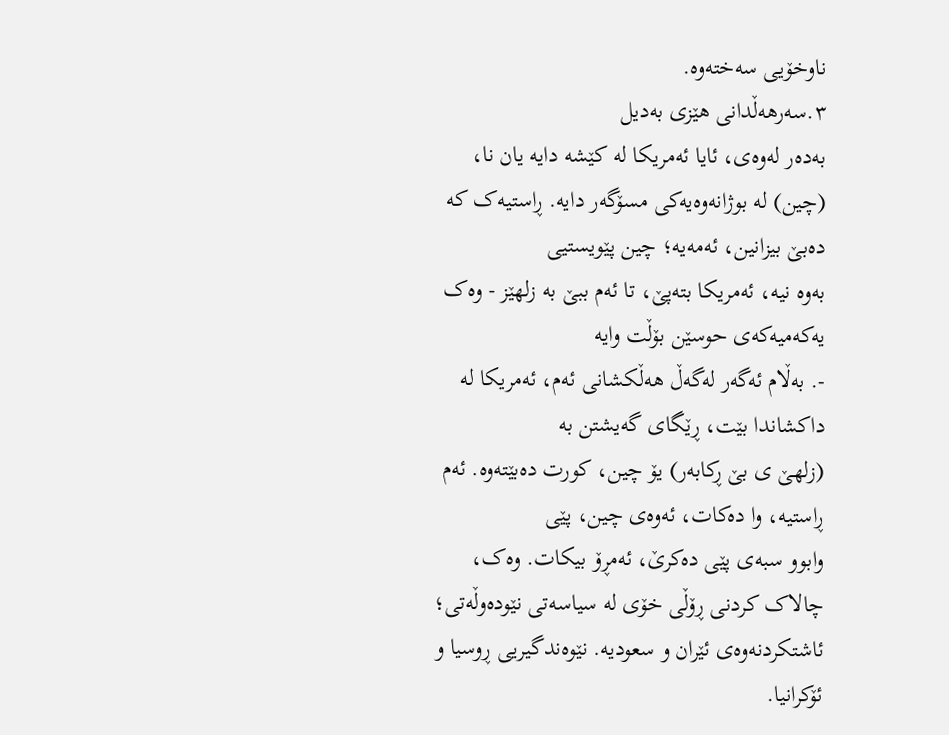ناوخۆیی سەختەوە.
٣.سەرهەڵدانی هێزی بەدیل
بەدەر لەوەی، ئایا ئەمریکا لە کێشە دایە یان نا،
(چین) لە بوژانەوەیەکی مسۆگەر دایە. ڕاستیەک کە دەبێ بیزانین، ئەمەیە؛ چین پێویستیی
بەوە نیە، ئەمریکا بتەپێ، تا ئەم ببێ بە زلهێز - وەک یەکەمیەکەی حوسێن بۆڵت وایە
-. بەڵام ئەگەر لەگەڵ هەڵکشانی ئەم، ئەمریکا لە داکشاندا بێت، ڕێگای گەیشتن بە
(زلهێ ی بێ ڕکابەر) یۆ چین، کورت دەبێتەوە. ئەم ڕاستیە، وا دەکات، ئەوەی چین، پێی
وابوو سبەی پێی دەکرێ، ئەمڕۆ بیکات. وەک، چالاک کردنی ڕۆڵی خۆی لە سیاسەتی نێودەوڵەتی؛
ئاشتکردنەوەی ئێران و سعودیە. نێوەندگیریی ڕوسیا و ئۆکرانیا.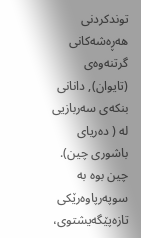توندکردنی هەڕەشەکانی
گرتنەوەی (تایوان), دانانی بنکەی سەربازیی لە ( دەریای باشوری چین). چین بوە بە
سوپەرپاوەرێکی تازەپێگەیشتوی،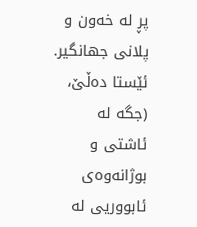پڕ لە خەون و پلانی جهانگیر. ئێستا دەڵێ، (جگە لە
ئاشتی و بوژانەوەی ئابووریی لە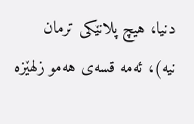دنیا، هیچ پلانێکی ترمان نیە)، ئەمە قسەی هەمو زلهێزە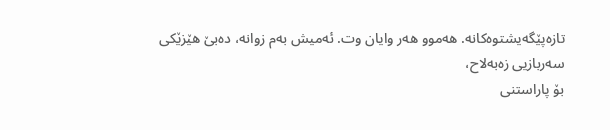تازەپێگەیشتوەکانە. هەموو هەر وایان وت. ئەمیش بەم زوانە، دەبێ هێزێکی سەربازیی زەبەلاح،
بۆ پاراستنی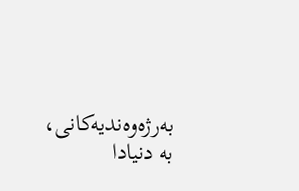بەرژەوەندیەکانی، بە دنیادا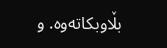بڵاوبکاتەوە. و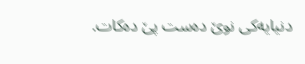دنیایەکی نوێ دەست پێ دەکات.